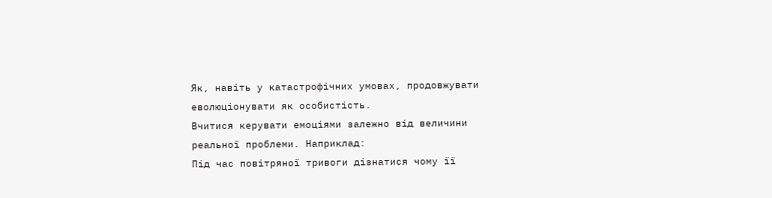Як, навіть у катастрофічних умовах, продовжувати еволюціонувати як особистість.
Вчитися керувати емоціями залежно від величини реальної проблеми. Наприклад:
Під час повітряної тривоги дізнатися чому її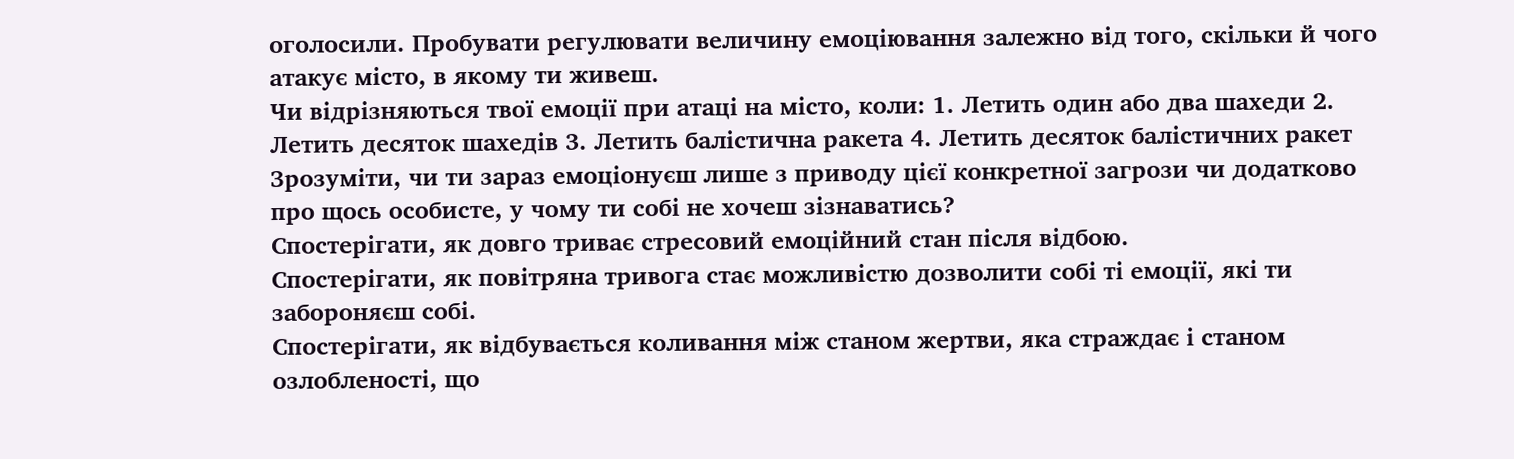оголосили. Пробувати регулювати величину емоціювання залежно від того, скільки й чого атакує місто, в якому ти живеш.
Чи відрізняються твої емоції при атаці на місто, коли: 1. Летить один або два шахеди 2. Летить десяток шахедів 3. Летить балістична ракета 4. Летить десяток балістичних ракет
Зрозуміти, чи ти зараз емоціонуєш лише з приводу цієї конкретної загрози чи додатково про щось особисте, у чому ти собі не хочеш зізнаватись?
Спостерігати, як довго триває стресовий емоційний стан після відбою.
Спостерігати, як повітряна тривога стає можливістю дозволити собі ті емоції, які ти забороняєш собі.
Спостерігати, як відбувається коливання між станом жертви, яка страждає і станом озлобленості, що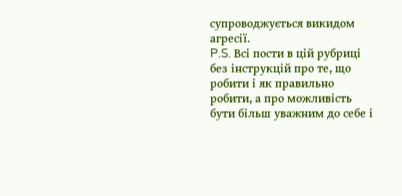супроводжується викидом агресії.
P.S. Всі пости в цій рубриці без інструкцій про те, що робити і як правильно робити, а про можливість бути більш уважним до себе і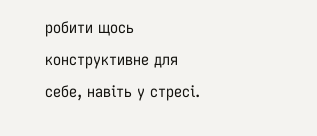робити щось конструктивне для себе, навіть у стресі.